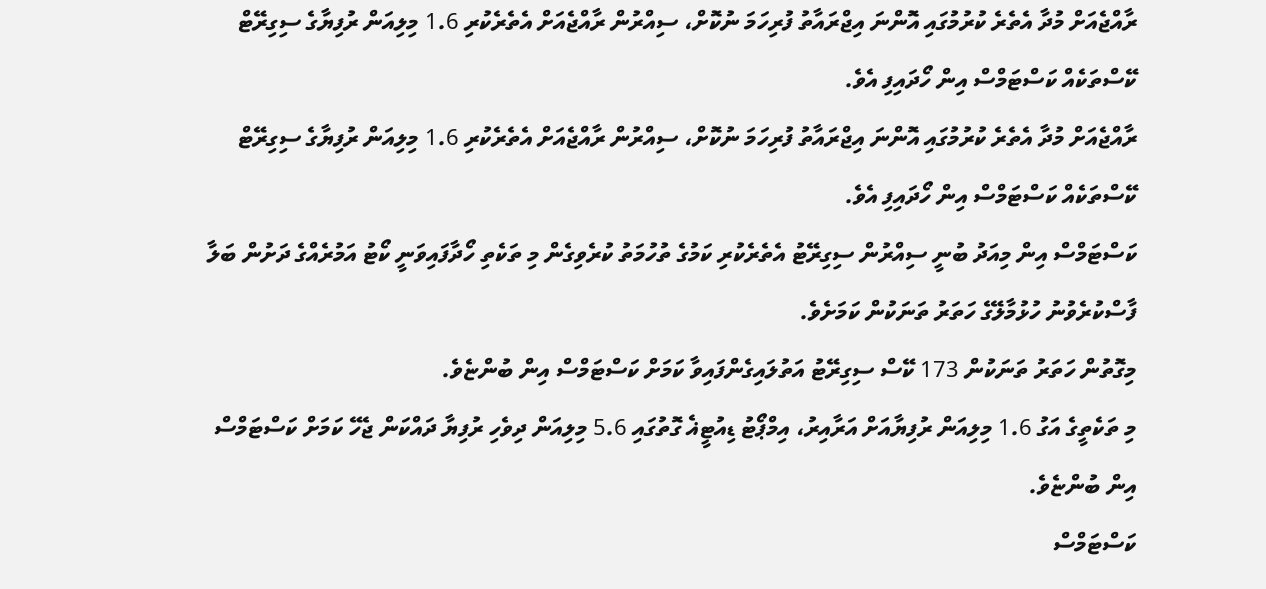ރާއްޖެއަށް މުދާ އެތެރެ ކުރުމުގައި އޮންނަ އިޖްރައާތު ފުރިހަމަ ނުކޮށް، ސިއްރުން ރާއްޖެއަށް އެތެރެކުރި 1.6 މިލިއަން ރުފިޔާގެ ސިގިރޭޓް ކޭސްތަކެއް ކަސްޓަމްސް އިން ހޯދައިފި އެވެ.
ރާއްޖެއަށް މުދާ އެތެރެ ކުރުމުގައި އޮންނަ އިޖްރައާތު ފުރިހަމަ ނުކޮށް، ސިއްރުން ރާއްޖެއަށް އެތެރެކުރި 1.6 މިލިއަން ރުފިޔާގެ ސިގިރޭޓް ކޭސްތަކެއް ކަސްޓަމްސް އިން ހޯދައިފި އެވެ.
ކަސްޓަމްސް އިން މިއަދު ބުނީ ސިއްރުން ސިގިރޭޓު އެތެރެކުރި ކަމުގެ ތުހުމަތު ކުރެވިގެން މި ތަކެތި ހޯދާފައިވަނީ ކޯޓު އަމުރެއްގެ ދަށުން ބަލާ ފާސްކުރެވުނު ހުޅުމާލޭގެ ހަތަރު ތަނަކުން ކަމަށެވެ.
މިގޮތުން ހަތަރު ތަނަކުން 173 ކޭސް ސިގިރޭޓު އަތުލައިގެންފައިވާ ކަމަށް ކަސްޓަމްސް އިން ބުންޏެވެ.
މި ތަކެތީގެ އަގު 1.6 މިލިއަން ރުފިޔާއަށް އަރާއިރު، އިމްޕޯޓު ޑިއުޓީޣެ ގޮތުގައި 5.6 މިލިއަން ދިވެހި ރުފިޔާ ދައްކަން ޖެހޭ ކަމަށް ކަސްޓަމްސް އިން ބުންޏެވެ.
ކަސްޓަމްސް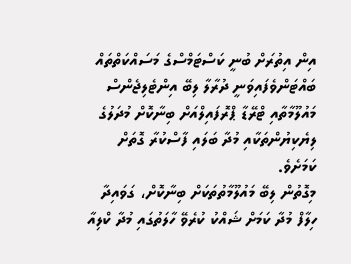އިން އިތުރަށް ބުނީ ކަސްޓަމްސްގެ މަސައްކަތްތައް ބައްޓަންވެފައިވަނީ ދުރާލާ ލިބޭ އިންޓެލިޖެންސް މައުލޫމާތާއި ޓްރޭޑާ ޕްރޮފައިލްއަށް ބިނާކޮށް މުދަލުގެ ލިޔެކިޔުންތަކާއި މުދާ ބަލައި ފާސްކުރާ ގޮތަށް ކަމަށެވެ.
މިގޮތުން ލިބޭ މައުލޫމާތުތަކަށް ބިނާކޮށް، ގަވައިދާ ހިލާފް މުދާ ކަމަށް ޝައްކު ކުރެވޭ ހާލަތުގައި މުދާ ކްލިއާ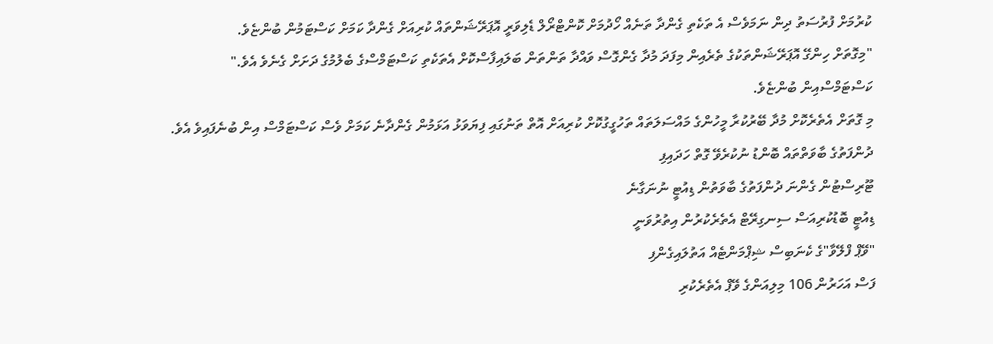ކުރުމަށް ފުރުސަތު ދިން ނަމަވެސް އެ ތަކެތި ގެންދާ ތަނެއް ހޯދުމަށް ކޮންޓްރޯލް ޑެލިވަރީ އޮޕަރޭޝަންތައް ކުރިއަށް ގެންދާ ކަމަށް ކަސްޓަމުން ބުންޏެވެ.
"މިގޮތަށް ހިންގޭ އޮޕަރޭޝަންތަކުގެ ތެރެއިން މިފަދަ މުދާ ގެންގޮސް ވައްދާ ތަންތަން ބަލައިފާސްކޮށް އެތަކެތި ކަސްޓަމްސްގެ ބެލުމުގެ ދަށަށް ގެނެވެ އެވެ." ކަސްޓަމްސްއިން ބުންޏެވެ.
މި ގޮތަށް އެތެރެކޮށް މުދާ ބޭރުކުރާ މީހުންގެ މައްސަލަތައް ތަހުގީގުކޮށް ކުރިއަށް އޮތް ތަނުގައި ފިޔަވަޅު އަޅަމުން ގެންދާނެ ކަމަށް ވެސް ކަސްޓަމްސް އިން ބުނެފައިވެ އެވެ.
ދުންފަތުގެ ބާވަތްތައް ބޮންޑު ނުކުރެވޭ ގޮތް ހަދައިފި
ޓޫރިސްޓުން ގެންނަ ދުންފަތުގެ ބާވަތުން ޑިއުޓީ ނުނަގާނެ
ޑިއުޓީ ބޮޑުކުރިއަސް ސިނގިރޭޓް އެތެރެކުރުން އިތުރުވަނީ
"ވޭޕް ފްލޭވާ"ގެ ކެނަބިސް ޝިޕްމަންޓެއް އަތުލައިގެންފި
ފަސް އަހަރުން 106 މިލިއަންގެ ވޭޕް އެތެރެކުރި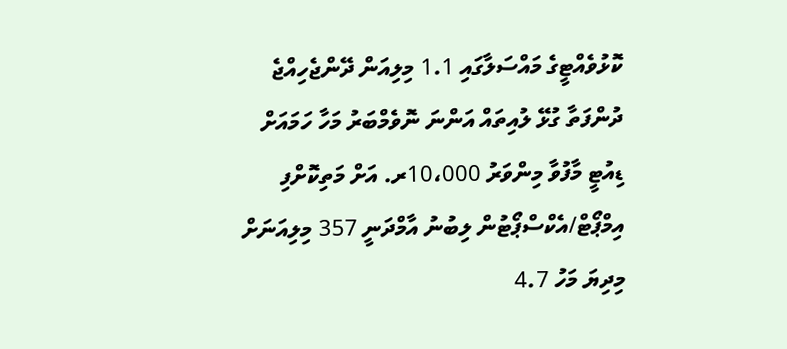ކޮޅުވެއްޓީގެ މައްސަލާގައި 1.1 މިލިއަން ދޭންޖެހިއްޖެ
ދުންފަތާ ގުޅޭ ލުއިތައް އަންނަ ނޮވެމްބަރު މަހާ ހަމައަށް
ޑިއުޓީ މާފުވާ މިންވަރު 10،000ރ. އަށް މަތިކޮށްފި
އިމްޕޯޓް/އެކްސްޕޯޓުން ލިބުނު އާމްދަނީ 357 މިލިއަނަށް
މިދިޔަ މަހު 4.7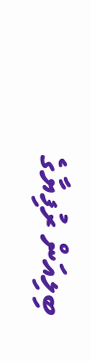ބިލިއަން ރުފިޔާގެ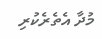މުދާ އެތެރެކުރި